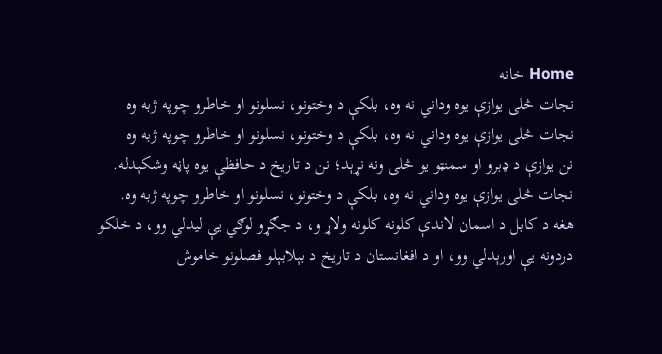Home خانه
نجات څلی یوازې یوه وداني نه وه، بلکې د وختونو، نسلونو او خاطرو چوپه ژبه وه
نجات څلی یوازې یوه وداني نه وه، بلکې د وختونو، نسلونو او خاطرو چوپه ژبه وه
نن یوازې د ډبرو او سمنټو یو څلی ونه نړېد؛ نن د تاریخ د حافظې یوه پاڼه وشکېدله. نجات څلی یوازې یوه وداني نه وه، بلکې د وختونو، نسلونو او خاطرو چوپه ژبه وه.
هغه د کابل د اسمان لاندې کلونه کلونه ولاړ و، د جګړو لوګي یې لیدلي وو، د خلکو دردونه یې اورېدلي وو، او د افغانستان د تاریخ د بېلابېلو فصلونو خاموش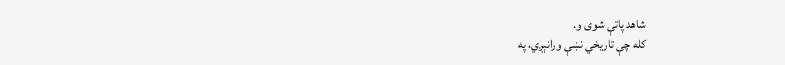شاهد پاتې شوی و.
کله چې تاریخي نښې ورانېږي، په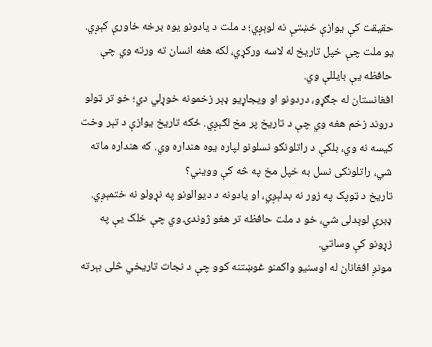حقیقت کې یوازې خښتې نه لوېږي؛ د ملت د یادونو یوه برخه خاورې کېږي. یو ملت چې خپل تاریخ له لاسه ورکړي، لکه هغه انسان ته ورته وي چې حافظه یې بایللې وي.
افغانستان له جګړو، دردونو او ویجاړیو ډېر زخمونه خوړلي دي؛ خو تر ټولو دروند زخم هغه وي چې د تاریخ پر مخ لګېږي. ځکه تاریخ یوازې د تېر وخت کیسه نه وي، بلکې د راتلونکو نسلونو لپاره یوه هنداره وي. که هنداره ماته شي، راتلونکی نسل به خپل مخ په څه کې وویني؟
تاریخ د ټوپک په زور نه بدلېږي، او یادونه د دیوالونو په نړولو نه ختمېږي. ډبرې لوېدلی شي، خو د ملت حافظه تر هغو ژوندۍ وي چې خلک یې په زړونو کې وساتي.
مونږ افغانان له اوسنیو واکمنو غوښتنه کوو چې د نجات تاریخي څلی بېرته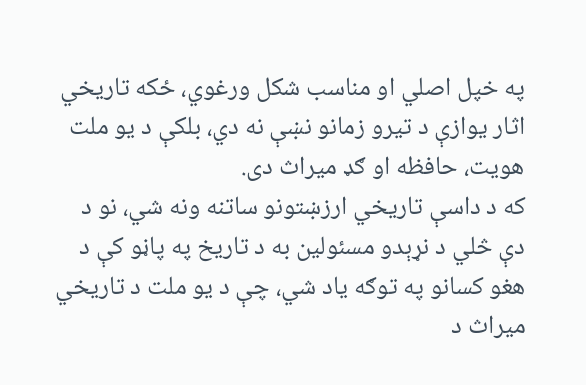په خپل اصلي او مناسب شکل ورغوي، ځکه تاریخي اثار یوازې د تیرو زمانو نښې نه دي، بلکې د یو ملت هویت، حافظه او ګډ میراث دی.
که د داسې تاریخي ارزښتونو ساتنه ونه شي، نو د دې څلي د نړېدو مسئولین به د تاریخ په پاڼو کې د هغو کسانو په توګه یاد شي، چې د یو ملت د تاریخي میراث د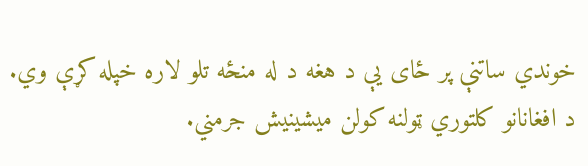خوندي ساتنې پر ځای یې د هغه د له منځه تلو لاره خپله کړې وي.
د افغانانو کلتوري ټولنه کولن ميشينيش جرمني.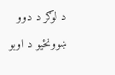د لوګر د دوو ښوونځیو د اوبو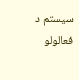سیستم د فعالولو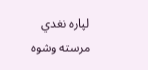لپاره نغدي مرسته وشوه